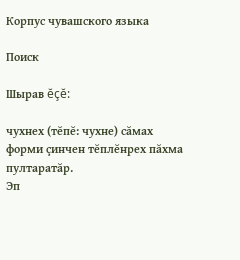Корпус чувашского языка

Поиск

Шырав ĕçĕ:

чухнех (тĕпĕ: чухне) сăмах форми çинчен тĕплĕнрех пăхма пултаратăр.
Эп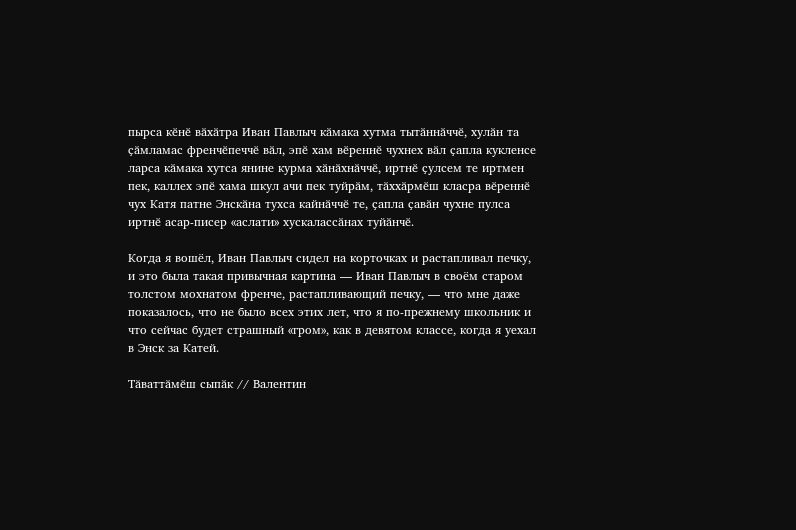пырса кӗнӗ вӑхӑтра Иван Павлыч кӑмака хутма тытӑннӑччӗ, хулӑн та ҫӑмламас френчӗпеччӗ вӑл, эпӗ хам вӗреннӗ чухнех вӑл ҫапла кукленсе ларса кӑмака хутса янине курма хӑнӑхнӑччӗ, иртнӗ ҫулсем те иртмен пек, каллех эпӗ хама шкул ачи пек туйрӑм, тӑххӑрмӗш класра вӗреннӗ чух Катя патне Энскӑна тухса кайнӑччӗ те, ҫапла ҫавӑн чухне пулса иртнӗ асар-писер «аслати» хускалассӑнах туйӑнчӗ.

Когда я вошёл, Иван Павлыч сидел на корточках и растапливал печку, и это была такая привычная картина — Иван Павлыч в своём старом толстом мохнатом френче, растапливающий печку, — что мне даже показалось, что не было всех этих лет, что я по-прежнему школьник и что сейчас будет страшный «гром», как в девятом классе, когда я уехал в Энск за Катей.

Тӑваттӑмӗш сыпӑк // Валентин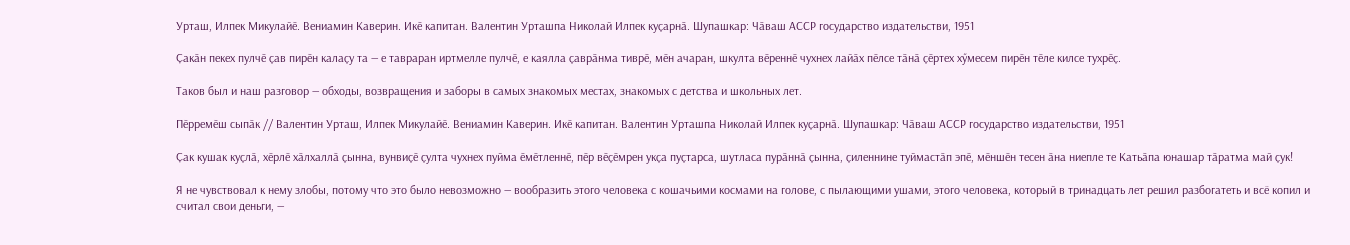Урташ, Илпек Микулайӗ. Вениамин Каверин. Икӗ капитан. Валентин Урташпа Николай Илпек куҫарнӑ. Шупашкар: Чӑваш АССР государство издательстви, 1951

Ҫакӑн пекех пулчӗ ҫав пирӗн калаҫу та — е тавраран иртмелле пулчӗ, е каялла ҫаврӑнма тиврӗ, мӗн ачаран, шкулта вӗреннӗ чухнех лайӑх пӗлсе тӑнӑ ҫӗртех хӳмесем пирӗн тӗле килсе тухрӗҫ.

Таков был и наш разговор — обходы, возвращения и заборы в самых знакомых местах, знакомых с детства и школьных лет.

Пӗрремӗш сыпӑк // Валентин Урташ, Илпек Микулайӗ. Вениамин Каверин. Икӗ капитан. Валентин Урташпа Николай Илпек куҫарнӑ. Шупашкар: Чӑваш АССР государство издательстви, 1951

Ҫак кушак куҫлӑ, хӗрлӗ хӑлхаллӑ ҫынна, вунвиҫӗ ҫулта чухнех пуйма ӗмӗтленнӗ, пӗр вӗҫӗмрен укҫа пуҫтарса, шутласа пурӑннӑ ҫынна, ҫиленнине туймастӑп эпӗ, мӗншӗн тесен ӑна ниепле те Катьӑпа юнашар тӑратма май ҫук!

Я не чувствовал к нему злобы, потому что это было невозможно — вообразить этого человека с кошачьими космами на голове, с пылающими ушами, этого человека, который в тринадцать лет решил разбогатеть и всё копил и считал свои деньги, —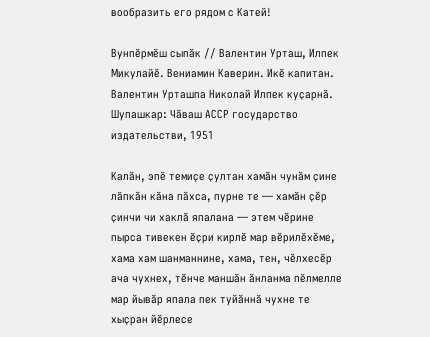вообразить его рядом с Катей!

Вунпӗрмӗш сыпӑк // Валентин Урташ, Илпек Микулайӗ. Вениамин Каверин. Икӗ капитан. Валентин Урташпа Николай Илпек куҫарнӑ. Шупашкар: Чӑваш АССР государство издательстви, 1951

Калӑн, эпӗ темиҫе ҫултан хамӑн чунӑм ҫине лӑпкӑн кӑна пӑхса, пурне те — хамӑн ҫӗр ҫинчи чи хаклӑ япалана — этем чӗрине пырса тивекен ӗҫри кирлӗ мар вӗрилӗхӗме, хама хам шанманнине, хама, тен, чӗлхесӗр ача чухнех, тӗнче маншӑн ӑнланма пӗлмелле мар йывӑр япала пек туйӑннӑ чухне те хыҫран йӗрлесе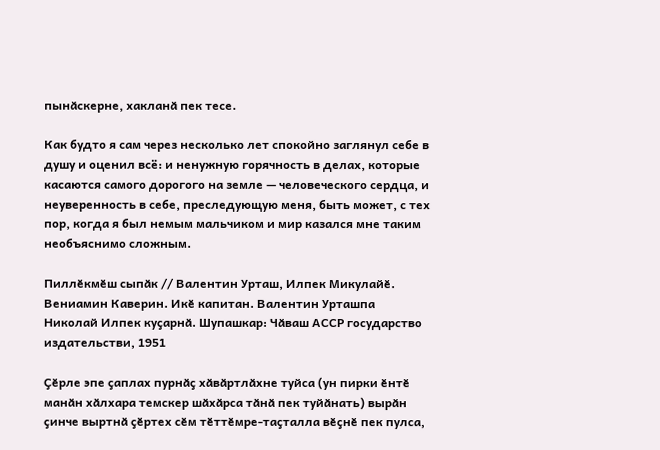пынӑскерне, хакланӑ пек тесе.

Как будто я сам через несколько лет спокойно заглянул себе в душу и оценил всё: и ненужную горячность в делах, которые касаются самого дорогого на земле — человеческого сердца, и неуверенность в себе, преследующую меня, быть может, с тех пор, когда я был немым мальчиком и мир казался мне таким необъяснимо сложным.

Пиллӗкмӗш сыпӑк // Валентин Урташ, Илпек Микулайӗ. Вениамин Каверин. Икӗ капитан. Валентин Урташпа Николай Илпек куҫарнӑ. Шупашкар: Чӑваш АССР государство издательстви, 1951

Ҫӗрле эпе ҫаплах пурнӑҫ хӑвӑртлӑхне туйса (ун пирки ӗнтӗ манӑн хӑлхара темскер шӑхӑрса тӑнӑ пек туйӑнать) вырӑн ҫинче выртнӑ ҫӗртех сӗм тӗттӗмре-таҫталла вӗҫнӗ пек пулса,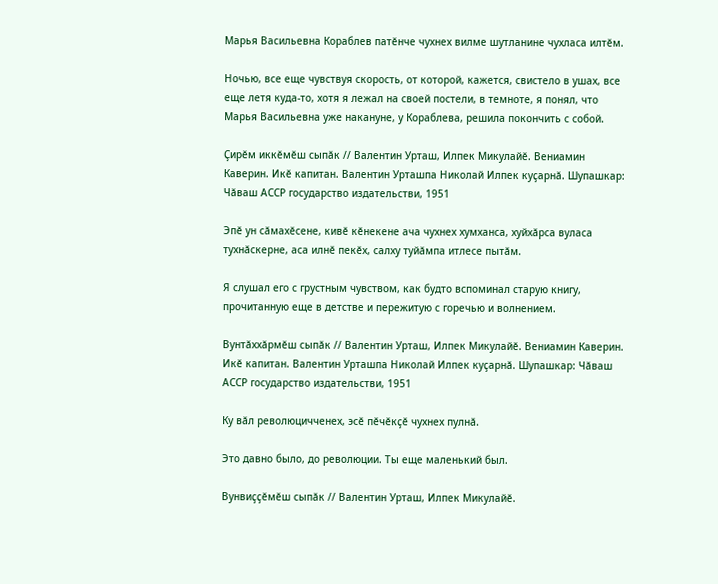Марья Васильевна Кораблев патӗнче чухнех вилме шутланине чухласа илтӗм.

Ночью, все еще чувствуя скорость, от которой, кажется, свистело в ушах, все еще летя куда-то, хотя я лежал на своей постели, в темноте, я понял, что Марья Васильевна уже накануне, у Кораблева, решила покончить с собой.

Ҫирӗм иккӗмӗш сыпӑк // Валентин Урташ, Илпек Микулайӗ. Вениамин Каверин. Икӗ капитан. Валентин Урташпа Николай Илпек куҫарнӑ. Шупашкар: Чӑваш АССР государство издательстви, 1951

Эпӗ ун сӑмахӗсене, кивӗ кӗнекене ача чухнех хумханса, хуйхӑрса вуласа тухнӑскерне, аса илнӗ пекӗх, салху туйӑмпа итлесе пытӑм.

Я слушал его с грустным чувством, как будто вспоминал старую книгу, прочитанную еще в детстве и пережитую с горечью и волнением.

Вунтӑххӑрмӗш сыпӑк // Валентин Урташ, Илпек Микулайӗ. Вениамин Каверин. Икӗ капитан. Валентин Урташпа Николай Илпек куҫарнӑ. Шупашкар: Чӑваш АССР государство издательстви, 1951

Ку вӑл революцичченех, эсӗ пӗчӗкҫӗ чухнех пулнӑ.

Это давно было, до революции. Ты еще маленький был.

Вунвиҫҫӗмӗш сыпӑк // Валентин Урташ, Илпек Микулайӗ.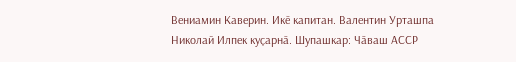Вениамин Каверин. Икӗ капитан. Валентин Урташпа Николай Илпек куҫарнӑ. Шупашкар: Чӑваш АССР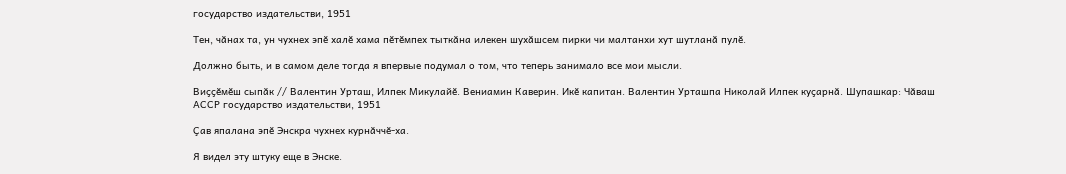государство издательстви, 1951

Тен, чӑнах та, ун чухнех эпӗ халӗ хама пӗтӗмпех тыткӑна илекен шухӑшсем пирки чи малтанхи хут шутланӑ пулӗ.

Должно быть, и в самом деле тогда я впервые подумал о том, что теперь занимало все мои мысли.

Виҫҫӗмӗш сыпӑк // Валентин Урташ, Илпек Микулайӗ. Вениамин Каверин. Икӗ капитан. Валентин Урташпа Николай Илпек куҫарнӑ. Шупашкар: Чӑваш АССР государство издательстви, 1951

Ҫав япалана эпӗ Энскра чухнех курнӑччӗ-ха.

Я видел эту штуку еще в Энске.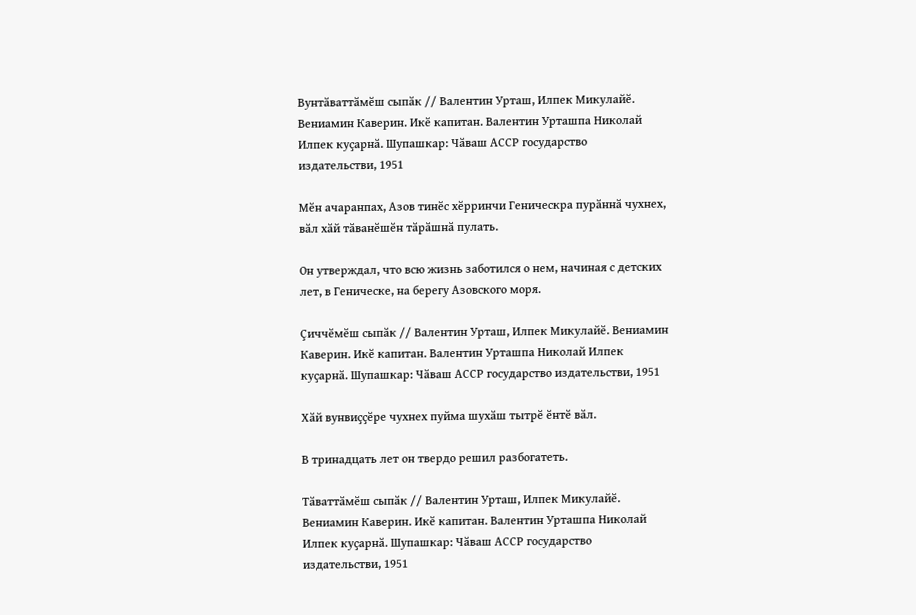Вунтӑваттӑмӗш сыпӑк // Валентин Урташ, Илпек Микулайӗ. Вениамин Каверин. Икӗ капитан. Валентин Урташпа Николай Илпек куҫарнӑ. Шупашкар: Чӑваш АССР государство издательстви, 1951

Мӗн ачаранпах, Азов тинӗс хӗрринчи Геническра пурӑннӑ чухнех, вӑл хӑй тӑванӗшӗн тӑрӑшнӑ пулать.

Он утверждал, что всю жизнь заботился о нем, начиная с детских лет, в Геническе, на берегу Азовского моря.

Ҫиччӗмӗш сыпӑк // Валентин Урташ, Илпек Микулайӗ. Вениамин Каверин. Икӗ капитан. Валентин Урташпа Николай Илпек куҫарнӑ. Шупашкар: Чӑваш АССР государство издательстви, 1951

Хӑй вунвиҫҫӗре чухнех пуйма шухӑш тытрӗ ӗнтӗ вӑл.

В тринадцать лет он твердо решил разбогатеть.

Тӑваттӑмӗш сыпӑк // Валентин Урташ, Илпек Микулайӗ. Вениамин Каверин. Икӗ капитан. Валентин Урташпа Николай Илпек куҫарнӑ. Шупашкар: Чӑваш АССР государство издательстви, 1951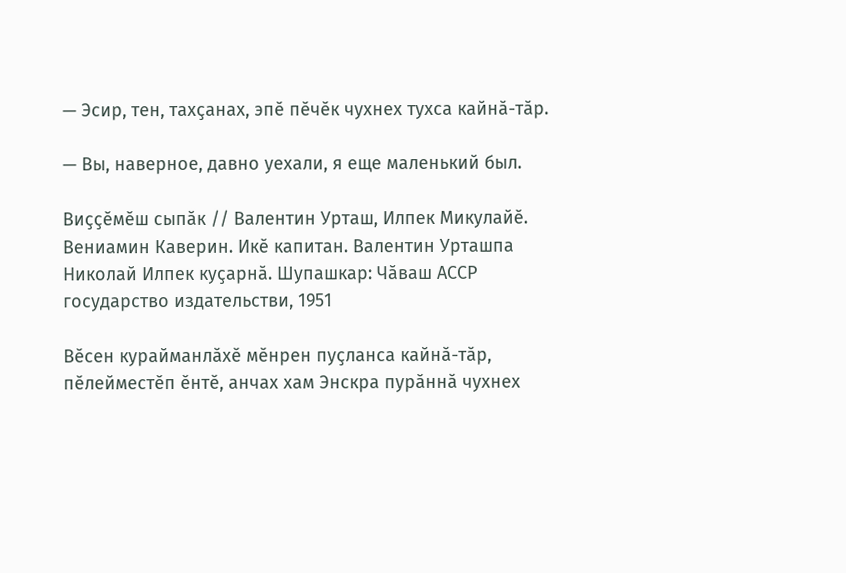— Эсир, тен, тахҫанах, эпӗ пӗчӗк чухнех тухса кайнӑ-тӑр.

— Вы, наверное, давно уехали, я еще маленький был.

Виҫҫӗмӗш сыпӑк // Валентин Урташ, Илпек Микулайӗ. Вениамин Каверин. Икӗ капитан. Валентин Урташпа Николай Илпек куҫарнӑ. Шупашкар: Чӑваш АССР государство издательстви, 1951

Вӗсен курайманлӑхӗ мӗнрен пуҫланса кайнӑ-тӑр, пӗлейместӗп ӗнтӗ, анчах хам Энскра пурӑннӑ чухнех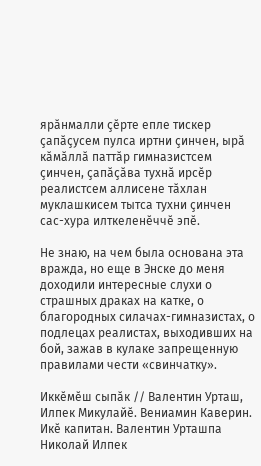ярӑнмалли ҫӗрте епле тискер ҫапӑҫусем пулса иртни ҫинчен, ырӑ кӑмӑллӑ паттӑр гимназистсем ҫинчен, ҫапӑҫӑва тухнӑ ирсӗр реалистсем аллисене тӑхлан муклашкисем тытса тухни ҫинчен сас-хура илткеленӗччӗ эпӗ.

Не знаю, на чем была основана эта вражда, но еще в Энске до меня доходили интересные слухи о страшных драках на катке, о благородных силачах-гимназистах, о подлецах реалистах, выходивших на бой, зажав в кулаке запрещенную правилами чести «свинчатку».

Иккӗмӗш сыпӑк // Валентин Урташ, Илпек Микулайӗ. Вениамин Каверин. Икӗ капитан. Валентин Урташпа Николай Илпек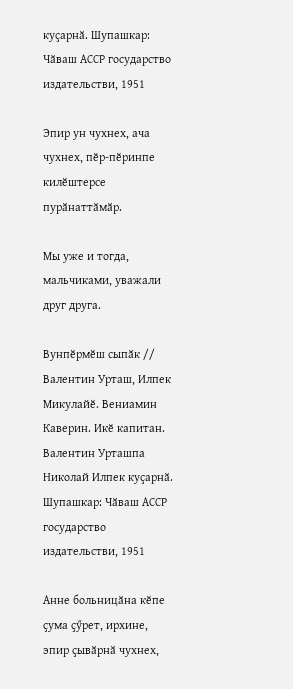куҫарнӑ. Шупашкар: Чӑваш АССР государство издательстви, 1951

Эпир ун чухнех, ача чухнех, пӗр-пӗринпе килӗштерсе пурӑнаттӑмӑр.

Мы уже и тогда, мальчиками, уважали друг друга.

Вунпӗрмӗш сыпӑк // Валентин Урташ, Илпек Микулайӗ. Вениамин Каверин. Икӗ капитан. Валентин Урташпа Николай Илпек куҫарнӑ. Шупашкар: Чӑваш АССР государство издательстви, 1951

Анне больницӑна кӗпе ҫума ҫӳрет, ирхине, эпир ҫывӑрнӑ чухнех,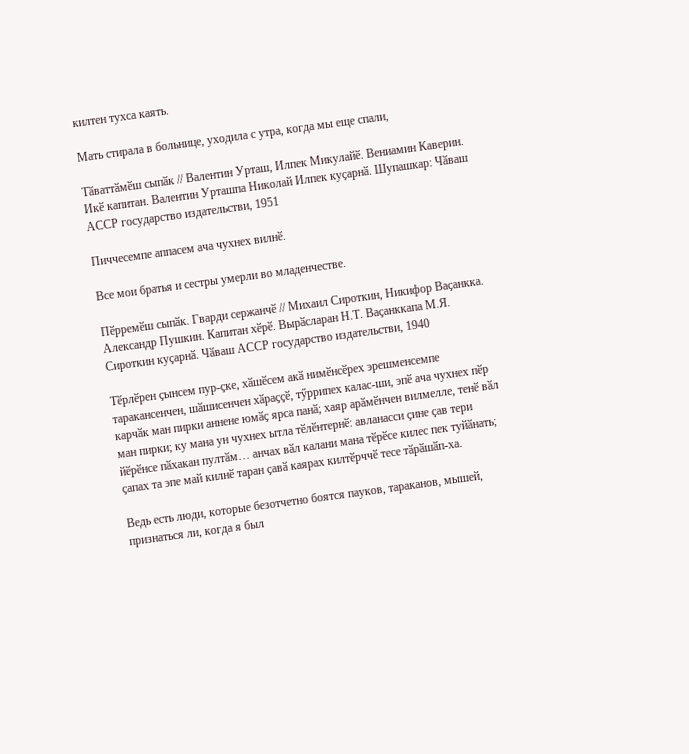килтен тухса каять.

Мать стирала в больнице, уходила с утра, когда мы еще спали,

Тӑваттӑмӗш сыпӑк // Валентин Урташ, Илпек Микулайӗ. Вениамин Каверин. Икӗ капитан. Валентин Урташпа Николай Илпек куҫарнӑ. Шупашкар: Чӑваш АССР государство издательстви, 1951

Пиччесемпе аппасем ача чухнех вилнӗ.

Все мои братья и сестры умерли во младенчестве.

Пӗрремӗш сыпӑк. Гварди сержанчӗ // Михаил Сироткин, Никифор Ваҫанкка. Александр Пушкин. Капитан хӗрӗ. Вырӑсларан Н.Т. Ваҫанккапа М.Я. Сироткин куҫарнӑ. Чӑваш АССР государство издательстви, 1940

Тӗрлӗрен ҫынсем пур-ҫке, хӑшӗсем акӑ нимӗнсӗрех эрешменсемпе таракансенчен, шӑшисенчен хӑраҫҫӗ, тӳррипех калас-ши, эпӗ ача чухнех пӗр карчӑк ман пирки аннене юмӑҫ ярса панӑ; хаяр арӑмӗнчен вилмелле, тенӗ вӑл ман пирки; ку мана ун чухнех ытла тӗлӗнтернӗ: авланасси ҫине ҫав тери йӗрӗнсе пӑхакан пултӑм… анчах вӑл калани мана тӗрӗсе килес пек туйӑнать; ҫапах та эпе май килнӗ таран ҫавӑ каярах килтӗрччӗ тесе тӑрӑшӑп-ха.

Ведь есть люди, которые безотчетно боятся пауков, тараканов, мышей, признаться ли, когда я был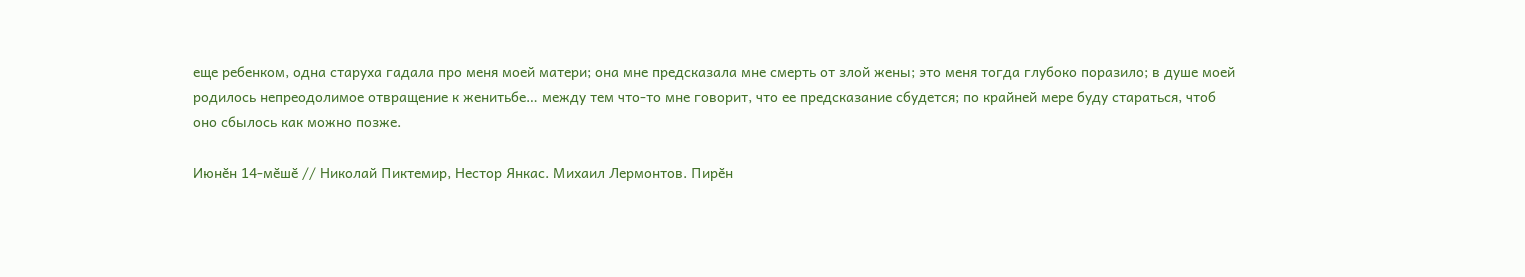еще ребенком, одна старуха гадала про меня моей матери; она мне предсказала мне смерть от злой жены; это меня тогда глубоко поразило; в душе моей родилось непреодолимое отвращение к женитьбе… между тем что-то мне говорит, что ее предсказание сбудется; по крайней мере буду стараться, чтоб оно сбылось как можно позже.

Июнӗн 14-мӗшӗ // Николай Пиктемир, Нестор Янкас. Михаил Лермонтов. Пирӗн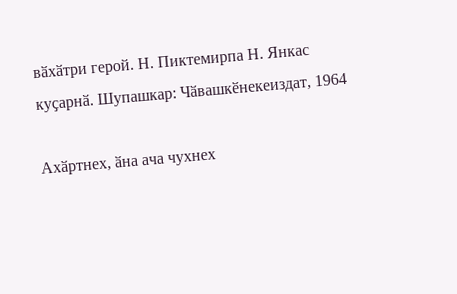вӑхӑтри герой. Н. Пиктемирпа Н. Янкас куҫарнӑ. Шупашкар: Чӑвашкӗнекеиздат, 1964

Ахӑртнех, ӑна ача чухнех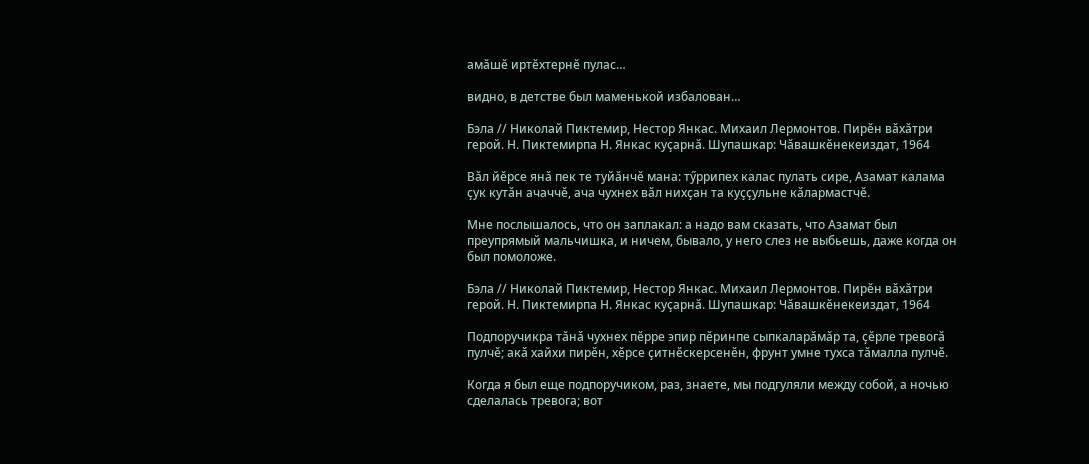амӑшӗ иртӗхтернӗ пулас…

видно, в детстве был маменькой избалован…

Бэла // Николай Пиктемир, Нестор Янкас. Михаил Лермонтов. Пирӗн вӑхӑтри герой. Н. Пиктемирпа Н. Янкас куҫарнӑ. Шупашкар: Чӑвашкӗнекеиздат, 1964

Вӑл йӗрсе янӑ пек те туйӑнчӗ мана: тӳррипех калас пулать сире, Азамат калама ҫук кутӑн ачаччӗ, ача чухнех вӑл нихҫан та куҫҫульне кӑлармастчӗ.

Мне послышалось, что он заплакал: а надо вам сказать, что Азамат был преупрямый мальчишка, и ничем, бывало, у него слез не выбьешь, даже когда он был помоложе.

Бэла // Николай Пиктемир, Нестор Янкас. Михаил Лермонтов. Пирӗн вӑхӑтри герой. Н. Пиктемирпа Н. Янкас куҫарнӑ. Шупашкар: Чӑвашкӗнекеиздат, 1964

Подпоручикра тӑнӑ чухнех пӗрре эпир пӗринпе сыпкаларӑмӑр та, ҫӗрле тревогӑ пулчӗ; акӑ хайхи пирӗн, хӗрсе ҫитнӗскерсенӗн, фрунт умне тухса тӑмалла пулчӗ.

Когда я был еще подпоручиком, раз, знаете, мы подгуляли между собой, а ночью сделалась тревога; вот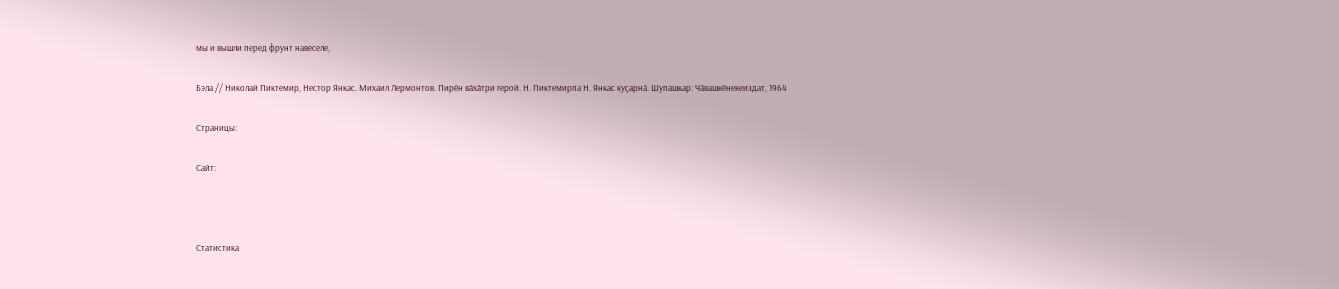мы и вышли перед фрунт навеселе,

Бэла // Николай Пиктемир, Нестор Янкас. Михаил Лермонтов. Пирӗн вӑхӑтри герой. Н. Пиктемирпа Н. Янкас куҫарнӑ. Шупашкар: Чӑвашкӗнекеиздат, 1964

Страницы:

Сайт:



Статистика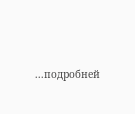...подробней